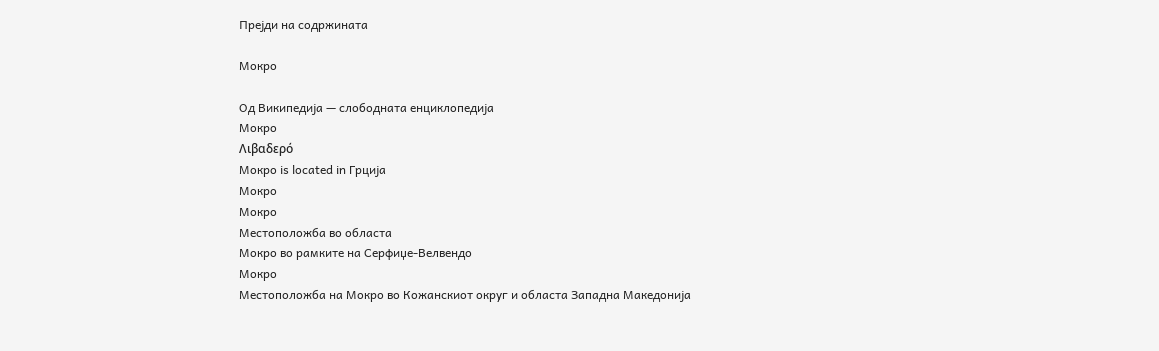Прејди на содржината

Мокро

Од Википедија — слободната енциклопедија
Мокро
Λιβαδερό
Мокро is located in Грција
Мокро
Мокро
Местоположба во областа
Мокро во рамките на Серфиџе-Велвендо
Мокро
Местоположба на Мокро во Кожанскиот округ и областа Западна Македонија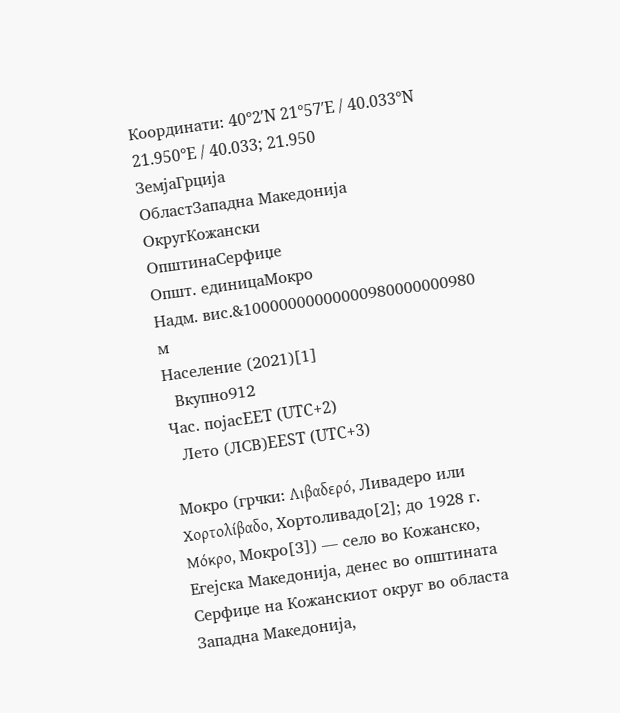Координати: 40°2′N 21°57′E / 40.033°N 21.950°E / 40.033; 21.950
ЗемјаГрција
ОбластЗападна Македонија
ОкругКожански
ОпштинаСерфиџе
Општ. единицаМокро
Надм. вис.&10000000000000980000000980 м
Население (2021)[1]
  Вкупно912
Час. појасEET (UTC+2)
  Лето (ЛСВ)EEST (UTC+3)

Мокро (грчки: Λιβαδερό, Ливадеро или Χορτολίβαδο, Хортоливадо[2]; до 1928 г. Μόκρο, Мокро[3]) — село во Кожанско, Егејска Македонија, денес во општината Серфиџе на Кожанскиот округ во областа Западна Македонија,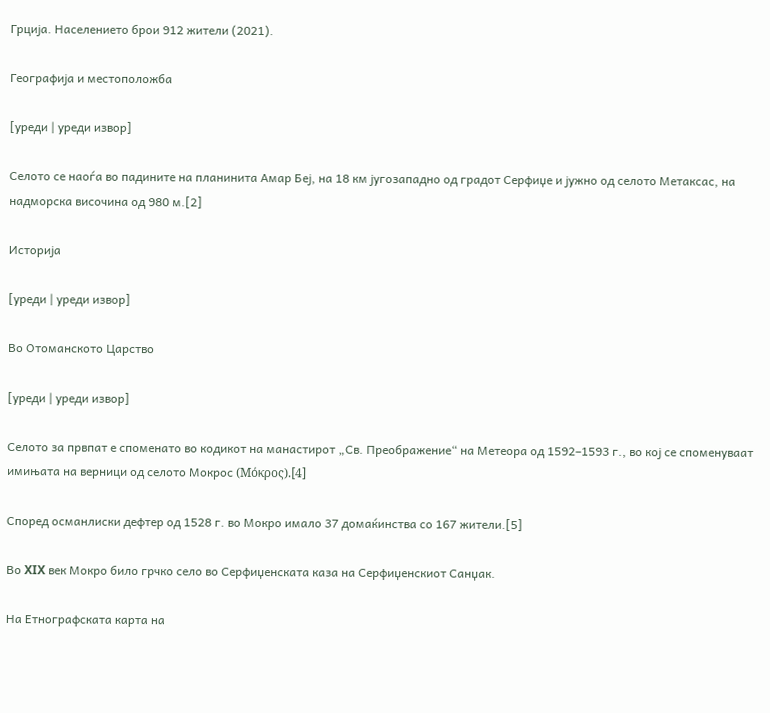Грција. Населението брои 912 жители (2021).

Географија и местоположба

[уреди | уреди извор]

Селото се наоѓа во падините на планинита Амар Беј, на 18 км југозападно од градот Серфиџе и јужно од селото Метаксас, на надморска височина од 980 м.[2]

Историја

[уреди | уреди извор]

Во Отоманското Царство

[уреди | уреди извор]

Селото за првпат е споменато во кодикот на манастирот „Св. Преображение“ на Метеора од 1592–1593 г., во кој се споменуваат имињата на верници од селото Мокрос (Μόκρος).[4]

Според османлиски дефтер од 1528 г. во Мокро имало 37 домаќинства со 167 жители.[5]

Во XIX век Мокро било грчко село во Серфиџенската каза на Серфиџенскиот Санџак.

На Етнографската карта на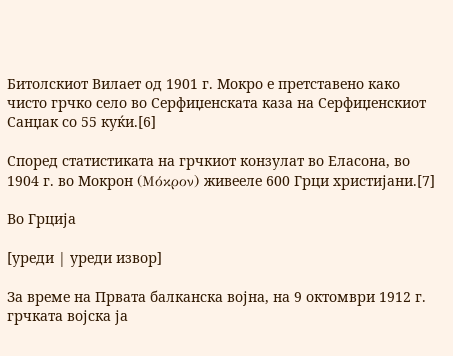Битолскиот Вилает од 1901 г. Мокро е претставено како чисто грчко село во Серфиџенската каза на Серфиџенскиот Санџак со 55 куќи.[6]

Според статистиката на грчкиот конзулат во Еласона, во 1904 г. во Мокрон (Μόκρον) живееле 600 Грци христијани.[7]

Во Грција

[уреди | уреди извор]

За време на Првата балканска војна, на 9 октомври 1912 г. грчката војска ја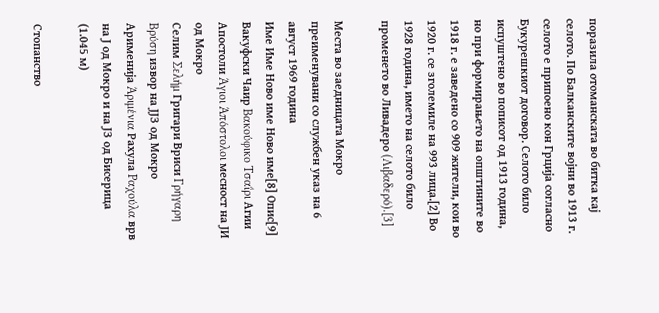поразила отоманската во битка кај селото. По Балканските војни во 1913 г. селото е припоено кон Грција согласно Букурешкиот договор. Селото било испуштено во пописот од 1913 година, но при формирањето на општините во 1918 г. е заведено со 909 жители, кои во 1920 г. се зголемиле на 993 лица.[2] Во 1928 година, името на селото било променето во Ливадеро (Λιβαδερό).[3]

Места во заедницата Мокро преименувани со службен указ на 6 август 1969 година
Име Име Ново име Ново име[8] Опис[9]
Вакуфски Чаир Βακούφικο Τσαΐρι Агии Апостоли Άγιοι Άπόστολοι месност на ЈИ од Мокро
Селим Σελήμ Григари Вриси Γρήγαρη Βρύση извор на ЈЈЗ од Мокро
Арименија Άριμένια Рахула Ραχούλα врв на Ј од Мокро и на ЈЗ од Бисерица (1.045 м)

Стопанство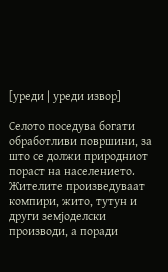[уреди | уреди извор]

Селото поседува богати обработливи површини, за што се должи природниот пораст на населението. Жителите произведуваат компири, жито, тутун и други земјоделски производи, а поради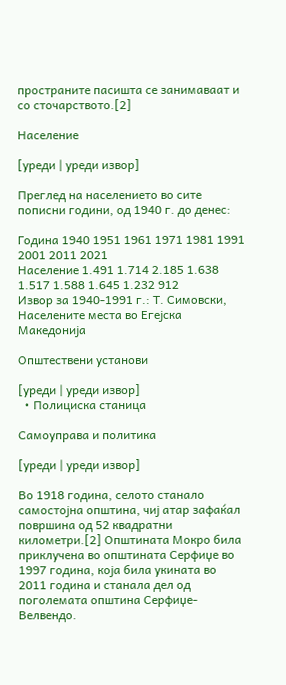пространите пасишта се занимаваат и со сточарството.[2]

Население

[уреди | уреди извор]

Преглед на населението во сите пописни години, од 1940 г. до денес:

Година 1940 1951 1961 1971 1981 1991 2001 2011 2021
Население 1.491 1.714 2.185 1.638 1.517 1.588 1.645 1.232 912
Извор за 1940-1991 г.: Т. Симовски, Населените места во Егејска Македонија

Општествени установи

[уреди | уреди извор]
  • Полициска станица

Самоуправа и политика

[уреди | уреди извор]

Во 1918 година, селото станало самостојна општина, чиј атар зафаќал површина од 52 квадратни километри.[2] Општината Мокро била приклучена во општината Серфиџе во 1997 година, која била укината во 2011 година и станала дел од поголемата општина Серфиџе-Велвендо.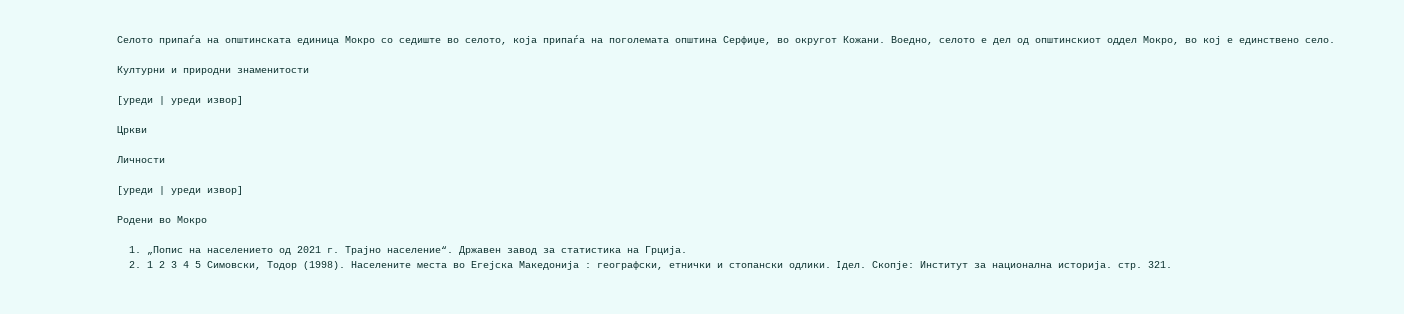Селото припаѓа на општинската единица Мокро со седиште во селото, која припаѓа на поголемата општина Серфиџе, во округот Кожани. Воедно, селото е дел од општинскиот оддел Мокро, во кој е единствено село.

Културни и природни знаменитости

[уреди | уреди извор]

Цркви

Личности

[уреди | уреди извор]

Родени во Мокро

  1. „Попис на населението од 2021 г. Трајно население“. Државен завод за статистика на Грција.
  2. 1 2 3 4 5 Симовски, Тодор (1998). Населените места во Егејска Македонија : географски, етнички и стопански одлики. I дел. Скопје: Институт за национална историја. стр. 321.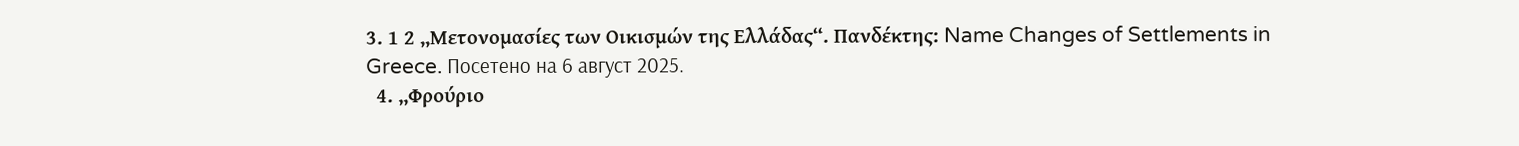3. 1 2 „Μετονομασίες των Οικισμών της Ελλάδας“. Πανδέκτης: Name Changes of Settlements in Greece. Посетено на 6 август 2025.
  4. „Φρούριο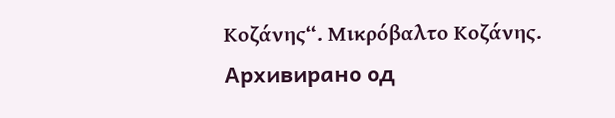Κοζάνης“. Μικρόβαλτο Κοζάνης. Архивирано од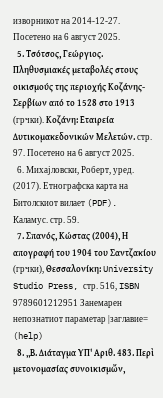изворникот на 2014-12-27. Посетено на 6 август 2025.
  5. Τσότσος, Γεώργιος. Πληθυσμιακές μεταβολές στους οικισμούς της περιοχής Κοζάνης-Σερβίων από το 1528 στο 1913 (грчки). Κοζάνη: Εταιρεία Δυτικομακεδονικών Μελετών. стр. 97. Посетено на 6 август 2025.
  6. Михајловски, Роберт, уред. (2017). Етнографска карта на Битолскиот вилает (PDF). Каламус. стр. 59.
  7. Σπανός, Κώστας (2004), Η απογραφή του 1904 του Σαντζακίου (грчки), Θεσσαλονίκη: University Studio Press, стр. 516, ISBN 9789601212951 Занемарен непознатиот параметар |заглавие= (help)
  8. „Β. Διάταγμα ΥΠ' Αριθ. 483. Περὶ μετονομασίας συνοικισμὤν,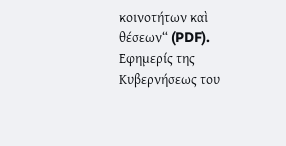κοινοτήτων καὶ θέσεων“ (PDF). Εφημερίς της Κυβερνήσεως του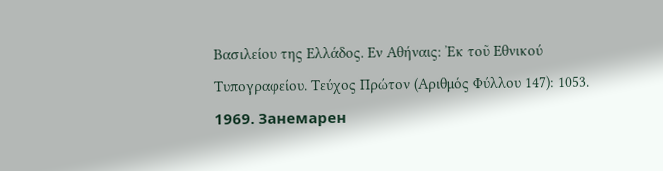Βασιλείου της Ελλάδος. Εν Αθήναις: Ἐκ τοῦ Εθνικού Τυπογραφείου. Τεύχος Πρώτον (Αριθμός Φύλλου 147): 1053. 1969. Занемарен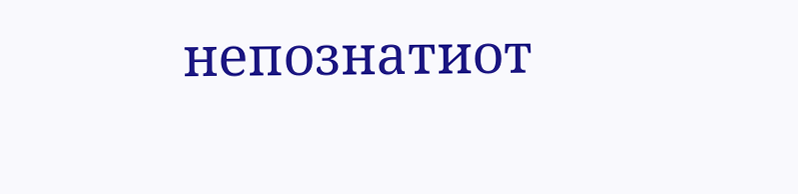непознатиот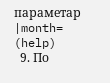параметар |month= (help)
  9. По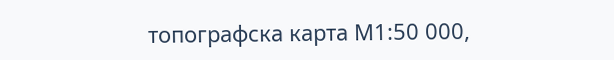топографска карта М1:50 000,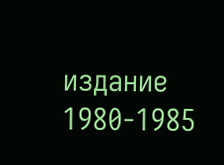издание 1980-1985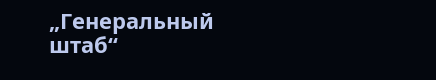„Генеральный штаб“